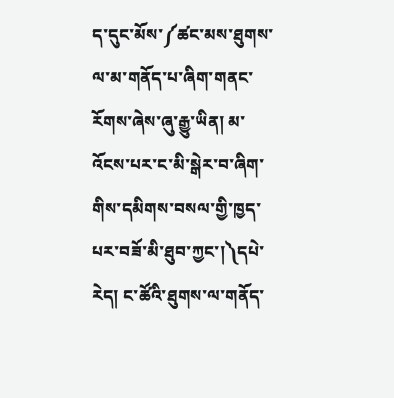ད་དུང་མོས་༼ཚང་མས་ཐུགས་ལ་མ་གནོད་པ་ཞིག་གནང་རོགས་ཞེས་ཞུ་རྒྱུ་ཡིན། མ་འོངས་པར་ང་མི་སྒེར་བ་ཞིག་གིས་དམིགས་བསལ་གྱི་ཁྱད་པར་བཟོ་མི་ཐུབ་ཀྱང་།༽དཔེ་རེད། ང་ཚོའི་ཐུགས་ལ་གནོད་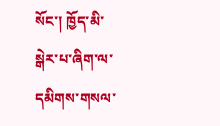སོང་། ཁྱོད་མི་སྒེར་པ་ཞིག་ལ་དམིགས་གསལ་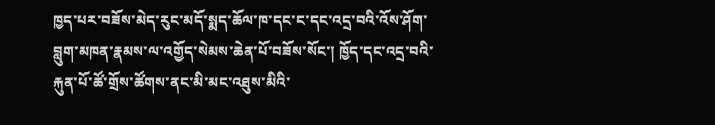ཁྱད་པར་བཟོས་མེད་རུང་མདོ་སྨད་ཆོལ་ཁ་དང་ང་དང་འདྲ་བའི་འོས་ཤོག་བླུག་མཁན་རྣམས་ལ་འགྱོད་སེམས་ཆེན་པོ་བཟོས་སོང་། ཁྱོད་དང་འདྲ་བའི་རྐུན་པོ་ཚོ་གྲོས་ཚོགས་ནང་མི་མང་འཐུས་མིའི་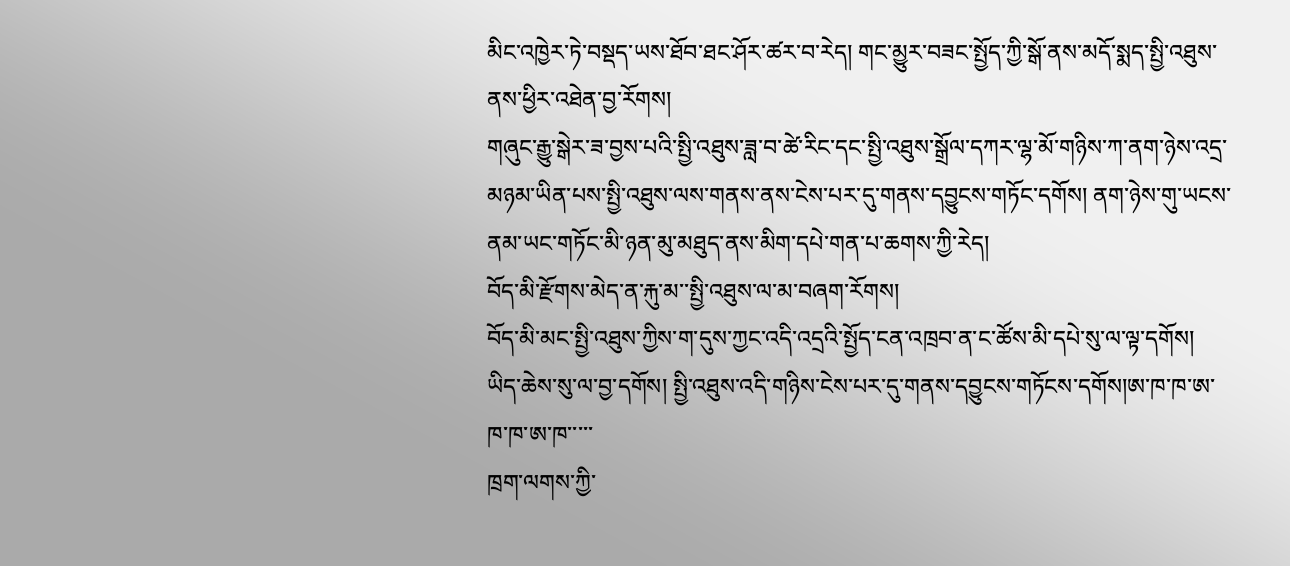མིང་འཁྱེར་ཏེ་བསྡད་ཡས་ཐོབ་ཐང་ཤོར་ཚར་བ་རེད། གང་མྱུར་བཟང་སྤྱོད་ཀྱི་སྒོ་ནས་མདོ་སྨད་སྤྱི་འཐུས་ནས་ཕྱིར་འཐེན་བྱ་རོགས།
གཞུང་རྒྱུ་སྒེར་ཟ་བྱས་པའི་སྤྱི་འཐུས་ཟླ་བ་ཚེ་རིང་དང་སྤྱི་འཐུས་སྒྲོལ་དཀར་ལྷ་མོ་གཉིས་ཀ་ནག་ཉེས་འདྲ་མཉམ་ཡིན་པས་སྤྱི་འཐུས་ལས་གནས་ནས་ངེས་པར་དུ་གནས་དབྱུངས་གཏོང་དགོས། ནག་ཉེས་གུ་ཡངས་ནམ་ཡང་གཏོང་མི་ཉན་མུ་མཐུད་ནས་མིག་དཔེ་གན་པ་ཆགས་ཀྱི་རེད།
བོད་མི་རྫོགས་མེད་ན་རྐུ་མ་་སྤྱི་འཐུས་ལ་མ་བཞག་རོགས།
བོད་མི་མང་སྤྱི་འཐུས་ཀྱིས་ག་དུས་ཀྱང་འདི་འདྲའི་སྤྱོད་ངན་འཁྲབ་ན་ང་ཚོས་མི་དཔེ་སུ་ལ་ལྟ་དགོས། ཡིད་ཆེས་སུ་ལ་བྱ་དགོས། སྤྱི་འཐུས་འདི་གཉིས་ངེས་པར་དུ་གནས་དབྱུངས་གཏོངས་དགོས།ཨ་ཁ་ཁ་ཨ་ཁ་ཁ་ཨ་ཁ་་་་་
ཁྲག་ལགས་ཀྱི་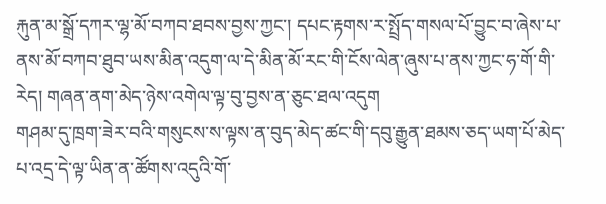རྐུན་མ་སྒྲོ་དཀར་ལྷ་མོ་བཀབ་ཐབས་བྱས་ཀྱང་། དཔང་རྟགས་ར་སྤྲོད་གསལ་པོ་བྱུང་བ་ཞེས་པ་ནས་མོ་བཀབ་ཐུབ་ཡས་མིན་འདུག་ལ་དེ་མིན་མོ་རང་གི་ངོས་ལེན་ཞུས་པ་ནས་ཀྱང་ཧ་གོ་གི་རེད། གཞན་ནག་མེད་ཉེས་འགེལ་ལྟ་བུ་བྱས་ན་ཅུང་ཐལ་འདུག
གཤམ་དུ་ཁྲག་ཟེར་བའི་གསུངས་ས་ལྟས་ན་བུད་མེད་ཚང་གི་དབུ་རྒྱུན་ཐམས་ཅད་ཡག་པོ་མེད་པ་འདྲ་དེ་ལྟ་ཡིན་ན་ཚོགས་འདུའི་གོ་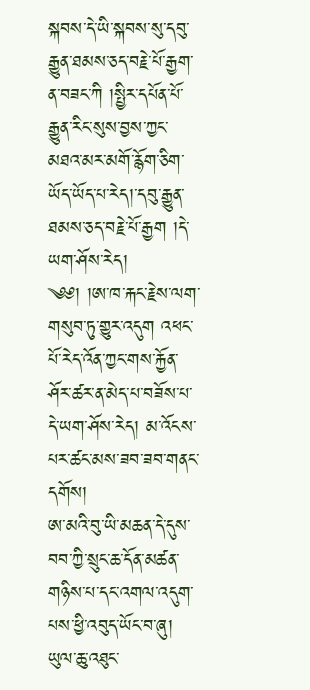སྐབས་དེ་ཡི་སྐབས་སུ་དབུ་རྒྱུན་ཐམས་ཅད་བརྗེ་པོ་རྒྱག་ན་བཟང་ཀི །སྤྱིར་དཔོན་པོ་རྒྱུན་རིང་སུས་བྱས་ཀྱང་མཐའ་མར་མགོ་རྙོག་ཅིག་ཡོད་ཡོད་པ་རེད།་དབུ་རྒྱུན་ཐམས་ཅད་བརྗེ་པོ་རྒྱག །དེ་ཡག་ཤོས་རེད།
༄༅། །ཨ་ཁ་རྐང་རྗེས་ལག་གསུབ་ཏུ་གྱུར་འདུག འཕང་པོ་རེད་འོན་ཀྱང་གས་རྐྱོན་ཤོར་ཚར་ན་མེད་པ་བཟོས་པ་དེ་ཡག་ཤོས་རེད། མ་འོངས་པར་ཚང་མས་ཟབ་ཟབ་གནང་དགོས།
ཨ་མའི་བུ་ཡི་མཆན་དེ་དུས་བབ་ཀྱི་སྲུང་ཆ་དོན་མཚན་གཉིས་པ་དང་འགལ་འདུག་པས་ཕྱི་འབུད་ཡོང་བ་ཞུ། ཡུལ་ཆུ་འཐུང་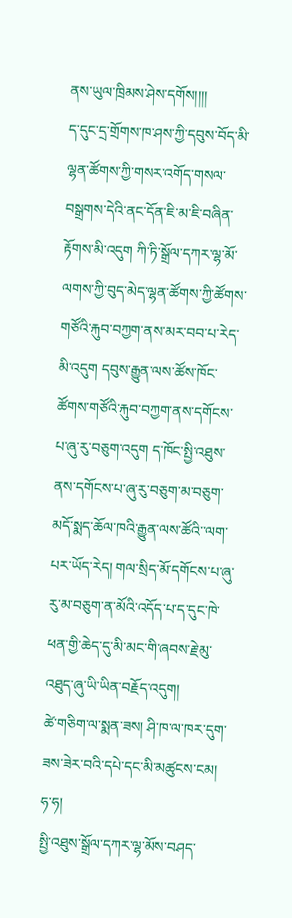ནས་ཡུལ་ཁྲིམས་ཤེས་དགོས།།།།
ད་དུང་དྲ་གྲོགས་ཁ་ཤས་ཀྱི་དབུས་བོད་མི་ལྷན་ཚོགས་ཀྱི་གསར་འགོད་གསལ་བསྒྲགས་དེའི་ནང་དོན་ཇི་མ་ཇི་བཞིན་རྟོགས་མི་འདུག ཀི་ཏི་སྒྲོལ་དཀར་ལྷ་མོ་ལགས་ཀྱི་བུད་མེད་ལྷན་ཚོགས་ཀྱི་ཚོགས་གཙོའི་རྐུབ་བཀྱག་ནས་མར་བབ་པ་རེད་མི་འདུག དབུས་རྒྱུན་ལས་ཚོས་ཁོང་ཚོགས་གཙོའི་རྐུབ་བཀྱག་ནས་དགོངས་པ་ཞུ་རུ་བཅུག་འདུག ད་ཁོང་སྤྱི་འཐུས་ནས་དགོངས་པ་ཞུ་རུ་བཅུག་མ་བཅུག་མདོ་སྨད་ཆོལ་ཁའི་རྒྱུན་ལས་ཚོའི་་ལག་པར་ཡོད་རེད། གལ་སྲིད་མོ་དགོངས་པ་ཞུ་རུ་མ་བཅུག་ན་མོའི་འདོད་པ་ད་དུང་ཁེ་ཕན་གྱི་ཆེད་དུ་མི་མང་གི་ཞབས་རྗེ་མུ་འཐུད་ཞུ་ཡི་ཡིན་བརྗོད་འདུག།
ཚེ་གཅིག་ལ་སྨན་ཟས། ཤི་ཁ་ལ་ཁར་དུག་ཟས་ཟེར་བའི་དཔེ་དང་མི་མཚུངས་ངམ། ཧ་ཧ།
སྤྱི་འཐུས་སྒྲོལ་དཀར་ལྷ་མོས་བཤད་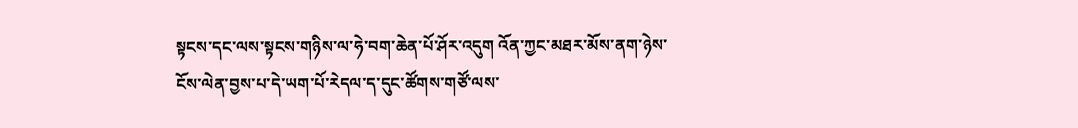སྟངས་དང་ལས་སྟངས་གཉིས་ལ་ཧེ་བག་ཆེན་པོ་ཤོར་འདུག འོན་ཀྱང་མཐར་མོས་ནག་ཉེས་ངོས་ལེན་བྱས་པ་དེ་ཡག་པོ་རེདལ་ད་དུང་ཚོགས་གཙོ་ལས་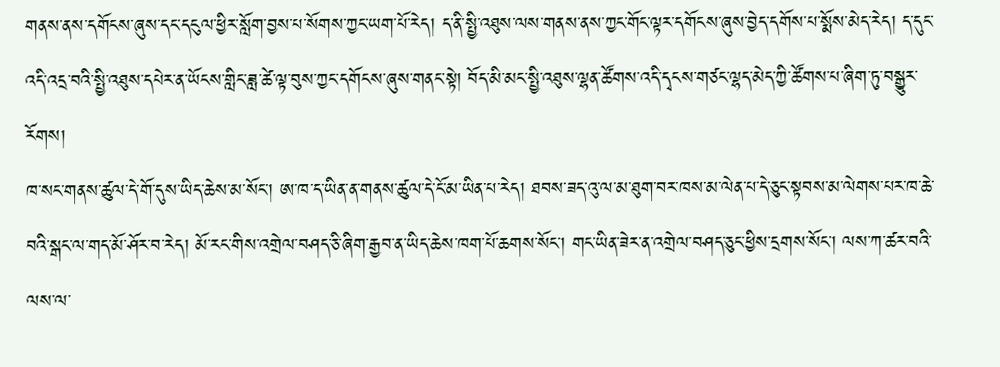གནས་ནས་དགོངས་ཞུས་དང་དངུལ་ཕྱིར་སློག་བྱས་པ་སོགས་ཀྱང་ཡག་པོ་རེད། ད་ནི་སྤྱི་འཐུས་ལས་གནས་ནས་ཀྱང་གོང་ལྟར་དགོངས་ཞུས་བྱེད་དགོས་པ་སྨོས་མེད་རེད། ད་དུང་འདི་འདྲ་བའི་སྤྱི་འཐུས་དཔེར་ན་ཡོངས་གླིང་ཟླ་ཚེ་ལྟ་བུས་ཀྱང་དགོངས་ཞུས་གནང་སྟེ། བོད་མི་མང་སྤྱི་འཐུས་ལྷན་ཚོགས་འདི་དྭངས་གཙང་ལྷད་མེད་ཀྱི་ཚོགས་པ་ཞིག་ཏུ་བསྒྱུར་རོགས།
ཁ་སང་གནས་ཚུལ་དེ་གོ་དུས་ཡིད་ཆེས་མ་སོང་། ཨ་ཁ་ད་ཡིན་ན་གནས་ཚུལ་དེ་ངོ་མ་ཡིན་པ་རེད། ཐབས་ཟད་འུ་ལ་མ་ཐུག་བར་ཁས་མ་ལེན་པ་དེ་ཅུང་སྟབས་མ་ལེགས་པར་ཁ་ཆེ་བའི་སྒང་ལ་གད་མོ་ཤོར་བ་རེད། མོ་རང་གིས་འགྲེལ་བཤད་ཅི་ཞིག་རྒྱབ་ན་ཡིད་ཆེས་ཁག་པོ་ཆགས་སོང་། གང་ཡིན་ཟེར་ན་འགྲེལ་བཤད་ཅུང་ཕྱིས་དྲགས་སོང་། ལས་ཀ་ཚར་བའི་ལས་ལ་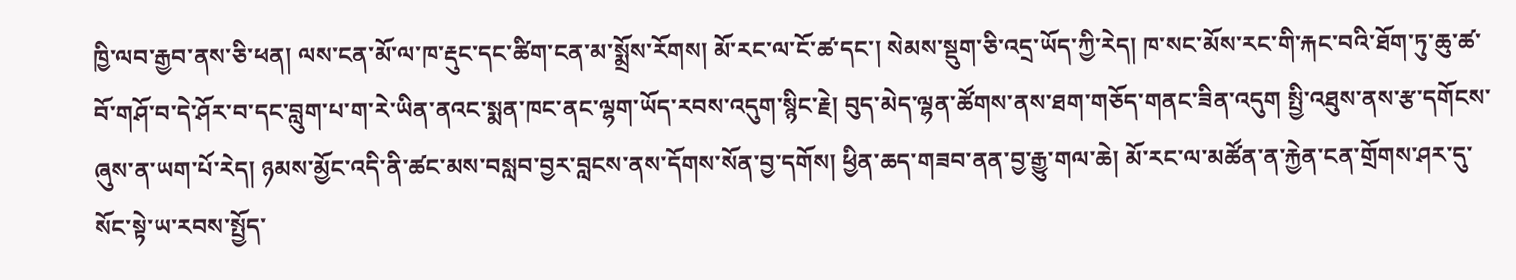ཁྱི་ལབ་རྒྱབ་ནས་ཅི་ཕན། ལས་ངན་མོ་ལ་ཁ་རྡུང་དང་ཚིག་ངན་མ་སྨྲོས་རོགས། མོ་རང་ལ་ངོ་ཚ་དང་། སེམས་སྡུག་ཅི་འདྲ་ཡོད་ཀྱི་རེད། ཁ་སང་མོས་རང་གི་རྐང་བའི་ཐོག་ཏུ་ཆུ་ཚ་བོ་གཤོ་བ་དེ་ཤོར་བ་དང་བླུག་པ་ག་རེ་ཡིན་ནའང་སྨན་ཁང་ནང་ལྷག་ཡོད་རབས་འདུག་སྙིང་རྗེ། བུད་མེད་ལྷན་ཚོགས་ནས་ཐག་གཅོད་གནང་ཟིན་འདུག སྤྱི་འཐུས་ནས་རྩ་དགོངས་ཞུས་ན་ཡག་པོ་རེད། ཉམས་མྱོང་འདི་ནི་ཚང་མས་བསླབ་བྱར་བླངས་ནས་དོགས་སོན་བྱ་དགོས། ཕྱིན་ཆད་གཟབ་ནན་བྱ་རྒྱུ་གལ་ཆེ། མོ་རང་ལ་མཚོན་ན་རྐྱེན་ངན་གྲོགས་ཤར་དུ་སོང་སྟེ་ཡ་རབས་སྤྱོད་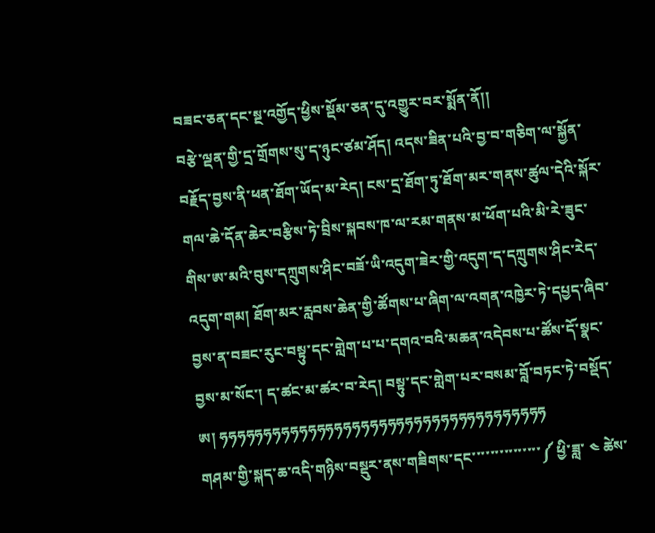བཟང་ཅན་དང་སྔ་འགྱོད་ཕྱིས་སྡོམ་ཅན་དུ་འགྱུར་བར་སྨོན་ནོ།།
བརྩེ་ལྡན་གྱི་དྲ་གྲོགས་སུ་ད་ཉུང་ཙམ་ཤོད། འདས་ཟིན་པའི་བྱ་བ་གཅིག་ལ་སྐྱོན་བརྗོད་བྱས་ནི་ཕན་ཐོག་ཡོད་མ་རེད། ངས་དྲ་ཐོག་ཏུ་ཐོག་མར་གནས་ཚུལ་དེའི་སྐོར་གལ་ཆེ་དོན་ཆེར་བརྩིས་ཏེ་བྲིས་སྐབས་ཁ་ལ་རམ་གནས་མ་ཕོག་པའི་མི་རེ་ཟུང་གིས་ཨ་མའི་བུས་དཀྲུགས་ཤིང་བཟོ་ཡི་འདུག་ཟེར་གྱི་འདུག་ད་དཀྲུགས་ཤིང་རེད་འདུག་གམ། ཐོག་མར་རླབས་ཆེན་གྱི་ཚོགས་པ་ཞིག་ལ་འགན་འཁྱེར་ཏེ་དཔྱད་ཞིབ་བྱས་ན་བཟང་རུང་བསྟུ་དང་གླེག་པ་པ་དགའ་བའི་མཆན་འདེབས་པ་ཚོས་དོ་སྣང་བྱས་མ་སོང་། ད་ཚང་མ་ཚར་བ་རེད། བསྟུ་དང་གླེག་པར་བསམ་བློ་བཏང་ཏེ་བསྡོད་ཨ། ཧཧཧཧཧཧཧཧཧཧཧཧཧཧཧཧཧཧཧཧཧཧཧཧཧཧཧཧཧཧཧཧཧཧཧཧཧ
གཤམ་གྱི་སྐད་ཆ་འདི་གཉིས་བསྡུར་ནས་གཟིགས་དང་་་་་་་་་་་་་་་༼ ཕྱི་ཟླ་ ༤ ཚེས་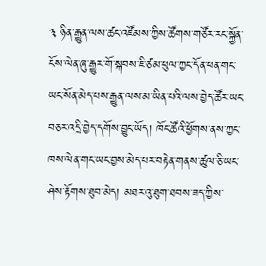༣ ཉིན་རྒྱུན་ལས་ཚང་འཛོམས་ཀྱིས་ཚོགས་གཙོར་རང་སྐྱོན་ངོས་ལེན་ཞུ་རྒྱུར་གོ་སྐབས་ཇི་ཙམ་ཕུལ་ཀྱང་དོན་ཕན་གང་ཡང་སོན་མེད་པས་རྒྱུན་ལས་མ་ཡིན་པའི་ལས་བྱེད་ཚོར་ཡང་བཅར་འདྲི་བྱེད་དགོས་བྱུང་ཡོད། ཁོང་ཚོའི་ཕྱོགས་ནས་ཀྱང་ཁས་ལེན་གང་ཡང་བྱས་མེད་པར་བརྟེན་གནས་ཚུལ་ཅི་ཡང་ཤེས་རྟོགས་ཐུབ་མེད། མཐར་འུ་ཐུག་ཐབས་ཟད་ཀྱིས་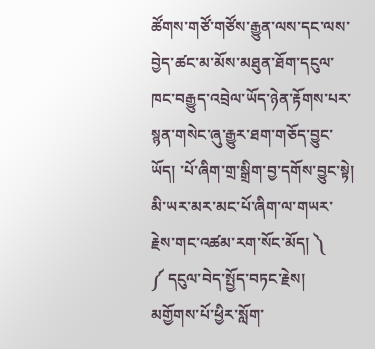ཚོགས་གཙོ་གཙོས་རྒྱུན་ལས་དང་ལས་བྱེད་ཚང་མ་མོས་མཐུན་ཐོག་དངུལ་ཁང་བརྒྱུད་འབྲེལ་ཡོད་ཉེན་རྟོགས་པར་སྙན་གསེང་ཞུ་རྒྱུར་ཐག་གཅོད་བྱུང་ཡོད། ་པོ་ཞིག་གྲ་སྒྲིག་བྱ་དགོས་བྱུང་སྟེ། མི་ཡར་མར་མང་པོ་ཞིག་ལ་གཡར་རྗེས་གང་འཚམ་རག་སོང་མོད། ༽
༼ དངུལ་བེད་སྤྱོད་བཏང་རྗེས། མགྱོགས་པོ་ཕྱིར་སློག་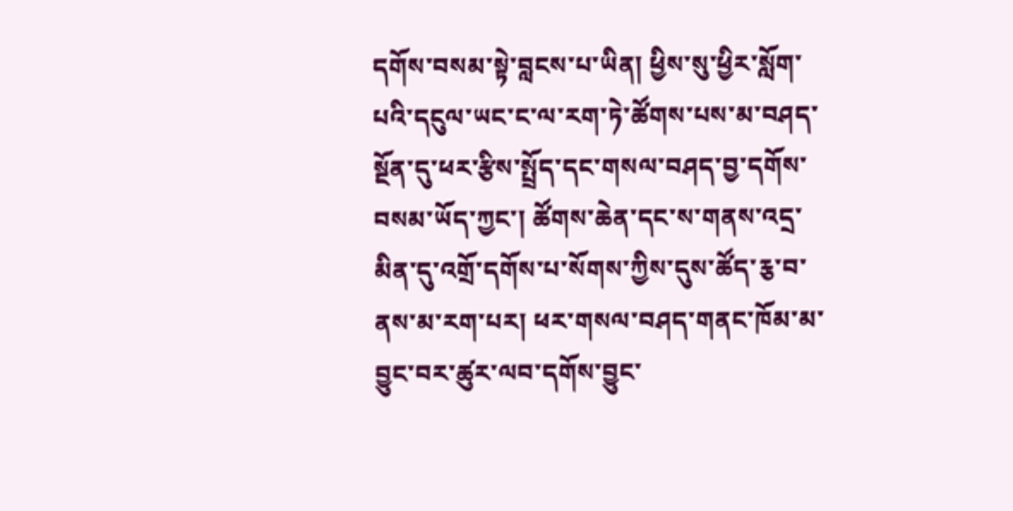དགོས་བསམ་སྟེ་བླངས་པ་ཡིན། ཕྱིས་སུ་ཕྱིར་སློག་པའི་དངུལ་ཡང་ང་ལ་རག་ཏེ་ཚོགས་པས་མ་བཤད་སྔོན་དུ་ཕར་རྩིས་སྤྲོད་དང་གསལ་བཤད་བྱ་དགོས་བསམ་ཡོད་ཀྱང་། ཚོགས་ཆེན་དང་ས་གནས་འདྲ་མིན་དུ་འགྲོ་དགོས་པ་སོགས་ཀྱིས་དུས་ཚོད་རྕ་བ་ནས་མ་རག་པར། ཕར་གསལ་བཤད་གནང་ཁོམ་མ་བྱུང་བར་ཚུར་ལབ་དགོས་བྱུང་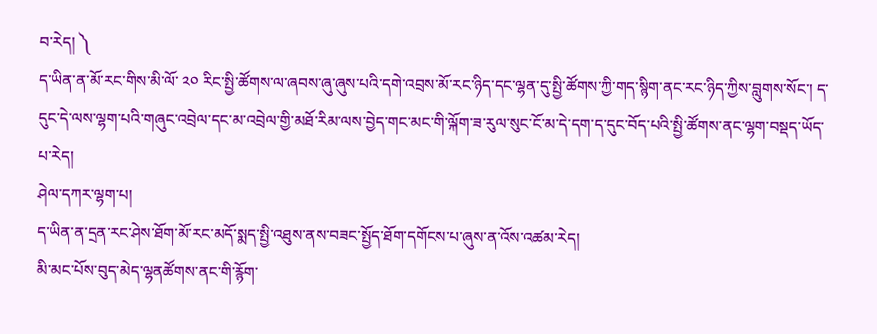བ་རེད། ༽
ད་ཡིན་ན་མོ་རང་གིས་མི་ལོ་ ༢༠ རིང་སྤྱི་ཚོགས་ལ་ཞབས་ཞུ་ཞུས་པའི་དགེ་འབྲས་མོ་རང་ཉིད་དང་ལྷན་དུ་སྤྱི་ཚོགས་ཀྱི་གད་སྙིག་ནང་རང་ཉིད་ཀྱིས་བླུགས་སོང་། ད་དུང་དེ་ལས་ལྷག་པའི་གཞུང་འབྲེལ་དང་མ་འབྲེལ་གྱི་མཐོ་རིམ་ལས་བྱེད་གང་མང་གི་ལྐོག་ཟ་རུལ་སུང་ངོ་མ་དེ་དག་ད་དུང་བོད་པའི་སྤྱི་ཚོགས་ནང་ལྷག་བསྡད་ཡོད་པ་རེད།
ཤེལ་དཀར་ལྷག་པ།
ད་ཡིན་ན་དྲན་རང་ཤེས་ཐོག་མོ་རང་མདོ་སྨད་སྤྱི་འཐུས་ནས་བཟང་སྤྱོད་ཐོག་དགོངས་པ་ཞུས་ན་འོས་འཚམ་རེད།
མི་མང་པོས་བུད་མེད་ལྷནཚོགས་ནང་གི་རྙོག་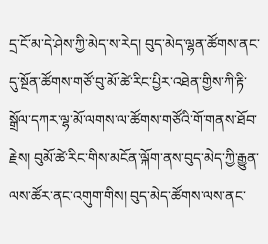དྲ་ངོ་མ་དེ་ཤེས་ཀྱི་མེད་ས་རེད། བུད་མེད་ལྷན་ཚོགས་ནང་དུ་སྔོན་ཚོགས་གཙོ་བུ་མོ་ཚེ་རིང་པྱིར་འཐེན་གྱིས་ཀི་རྟི་སྒྲོལ་དཀར་ལྷ་མོ་ལགས་ལ་ཚོགས་གཙོའི་གོ་གནས་ཐོབ་རྗེས། བུམོ་ཚེ་རིང་གིས་མངོན་ལྐོག་ནས་བུད་མེད་ཀྱི་རྒྱུན་ལས་ཚོར་ནང་འགུག་གིས། བུད་མེད་ཚོགས་ལས་ནང་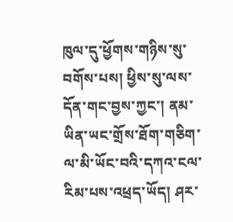ཁུལ་དུ་ཕྱོགས་གཉིས་སུ་བགོས་པས། ཕྱིས་སུ་ལས་དོན་གང་བྱས་ཀྱང་། ནམ་ཡིན་ཡང་གྲོས་ཐོག་གཅིག་ལ་མི་ཡོང་བའི་དཀའ་ངལ་རིམ་པས་འཕྲད་ཡོད། ཤར་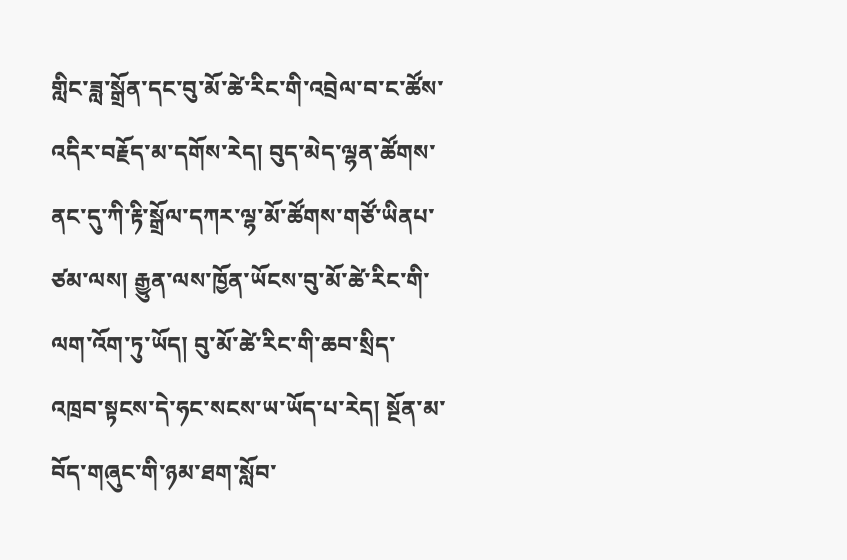གླིང་ཟླ་སྒྲོན་དང་བུ་མོ་ཚེ་རིང་གི་འབྲེལ་བ་ང་ཚོས་འདིར་བརྗོད་མ་དགོས་རེད། བུད་མེད་ལྷན་ཚོགས་ནང་དུ་ཀི་རྟི་སྒྲོལ་དཀར་ལྷ་མོ་ཚོགས་གཙོ་ཡིནཔ་ཙམ་ལས། རྒྱུན་ལས་ཁྱོན་ཡོངས་བུ་མོ་ཚེ་རིང་གི་ལག་འོག་ཏུ་ཡོད། བུ་མོ་ཚེ་རིང་གི་ཆབ་སྲིད་འཁྲབ་སྟངས་དེ་ཧང་སངས་ཡ་ཡོད་པ་རེད། སྔོན་མ་བོད་གཞུང་གི་ཉམ་ཐག་སློབ་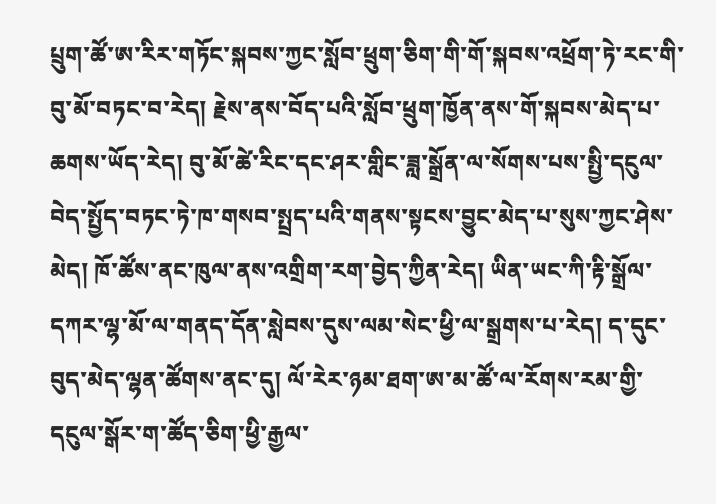པྲུག་ཚོ་ཨ་རིར་གཏོང་སྐབས་ཀྱང་སློབ་ཕྲུག་ཅིག་གི་གོ་སྐབས་འཕྲོག་ཏེ་རང་གི་བུ་མོ་བཏང་བ་རེད། རྗེས་ནས་བོད་པའི་སློབ་ཕྲུག་ཁྱོན་ནས་གོ་སྐབས་མེད་པ་ཆགས་ཡོད་རེད། བུ་མོ་ཚེ་རིང་དང་ཤར་གླིང་ཟླ་སྒྲོན་ལ་སོགས་པས་སྤྱི་དངུལ་བེད་སྤྱོད་བཏང་ཏེ་ཁ་གསབ་སྤྲད་པའི་གནས་སྟངས་བྱུང་མེད་པ་སུས་ཀྱང་ཤེས་མེད། ཁོ་ཚོས་ནང་ཁུལ་ནས་འགྲིག་རག་བྱེད་ཀྱིན་རེད། ཡིན་ཡང་ཀི་རྟི་སྒྲོལ་དཀར་ལྷ་མོ་ལ་གནད་དོན་སླེབས་དུས་ལམ་སེང་ཕྱི་ལ་སྒྲགས་པ་རེད། ད་དུང་བུད་མེད་ལྷན་ཚོགས་ནང་དུ། ལོ་རེར་ཉམ་ཐག་ཨ་མ་ཚོ་ལ་རོགས་རམ་གྱི་དངུལ་སྒོར་ག་ཚོད་ཅིག་ཕྱི་རྒྱལ་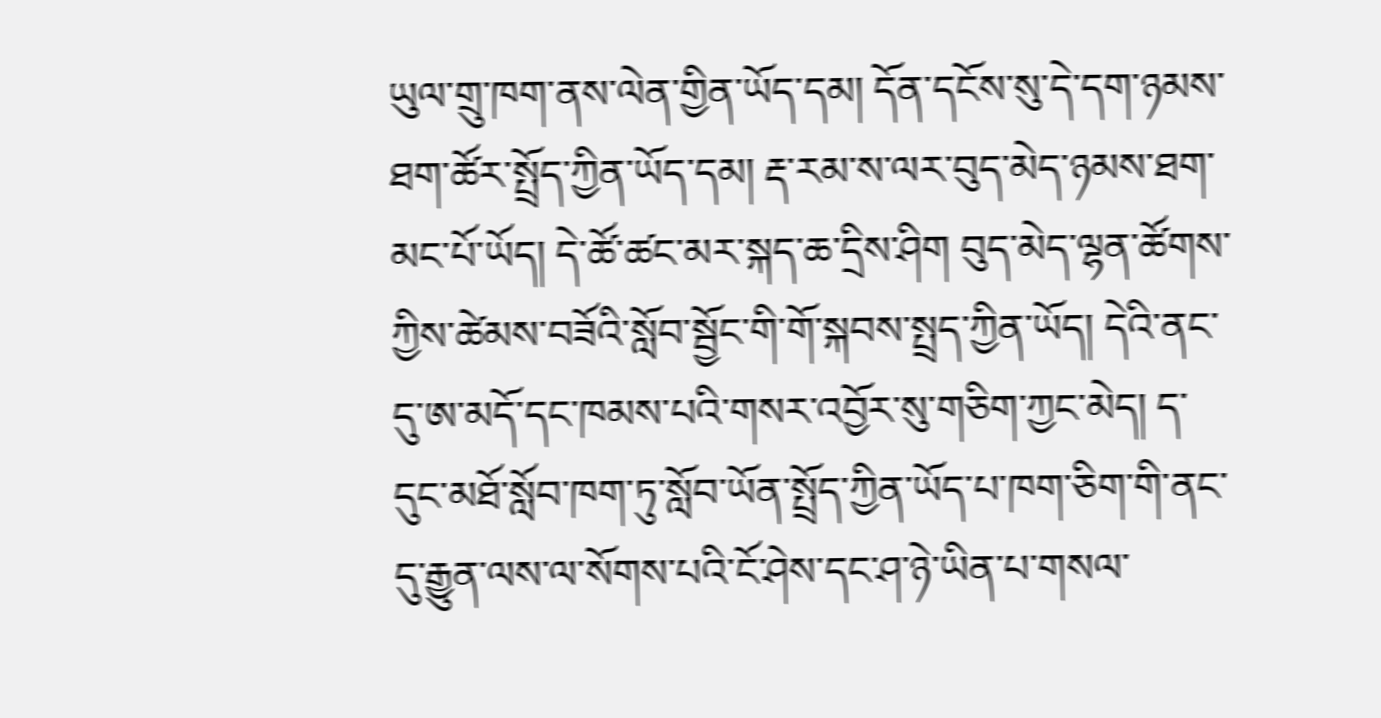ཡུལ་གྲུ་ཁག་ནས་ལེན་གྱིན་ཡོད་དམ། དོན་དངོས་སུ་དེ་དག་ཉམས་ཐག་ཚོར་སྤྲོད་ཀྱིན་ཡོད་དམ། རྡ་རམ་ས་ལར་བུད་མེད་ཉམས་ཐག་མང་པོ་ཡོད། དེ་ཚོ་ཚང་མར་སྐད་ཆ་དྲིས་ཤིག བུད་མེད་ལྷན་ཚོགས་ཀྱིས་ཚེམས་བཟོའི་སློབ་སྦྱོང་གི་གོ་སྐབས་སྤྲད་ཀྱིན་ཡོད། དེའི་ནང་དུ་ཨ་མདོ་དང་ཁམས་པའི་གསར་འབྱོར་སུ་གཅིག་ཀྱང་མེད། ད་དུང་མཐོ་སློབ་ཁག་ཏུ་སློབ་ཡོན་སྤྲོད་ཀྱིན་ཡོད་པ་ཁག་ཅིག་གི་ནང་དུ་རྒྱུན་ལས་ལ་སོགས་པའི་ངོ་ཤེས་དང་ཤ་ཉེ་ཡིན་པ་གསལ་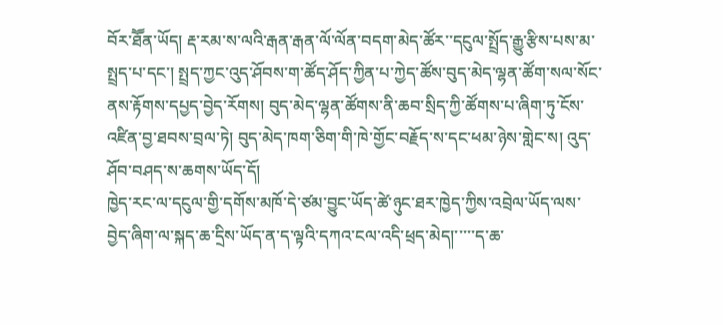བོར་ཐཽན་ཡོད། རྡ་རམ་ས་ལའི་རྒན་རྒན་ལོ་ལོན་བདག་མེད་ཚོར་་དངུལ་སྤྲོད་རྒྱུ་རྩིས་པས་མ་སྤྲད་པ་དང་། སྤྲད་ཀྱང་འུད་ཤོབས་ག་ཚོད་ཤོད་ཀྱིན་པ་ཀྱེད་ཚོས་བུད་མེད་ལྷན་ཚོག་སལ་སོང་ནས་རྟོགས་དཔྱད་བྱེད་རོགས། བུད་མེད་ལྷན་ཚོགས་ནི་ཆབ་སྲིད་ཀྱི་ཚོགས་པ་ཞིག་ཏུ་ངོས་འཛིན་བྱ་ཐབས་བྲལ་ཏེ། བུད་མེད་ཁག་ཅིག་གི་ཁེ་གྱོང་བརྗོད་ས་དང་ཕམ་ཉེས་གླེང་ས། འུད་ཤོབ་བཤད་ས་ཆགས་ཡོད་དོ།
ཁྱེད་རང་ལ་དངུལ་གྱི་དགོས་མཁོ་དེ་ཙམ་བྱུང་ཡོད་ཚེ་ཉུང་ཐར་ཁྱེད་ཀྱིས་འབྲེལ་ཡོད་ལས་བྱེད་ཞིག་ལ་སྐད་ཆ་དྲིས་ཡོད་ན་ད་ལྟའི་དཀའ་ངལ་འདི་ཕྲད་མེད།་་་་་ད་ཆ་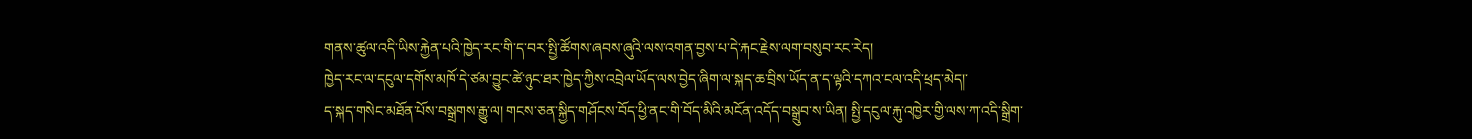གནས་ཚུལ་འདི་ཡིས་རྐྱེན་པའི་ཁྱེད་རང་གི་ད་བར་སྤྱི་ཚོགས་ཞབས་ཞུའི་ལས་འགན་བྱས་པ་དེ་རྐང་རྗེས་ལག་བསུབ་རང་རེད།
ཁྱེད་རང་ལ་དངུལ་དགོས་མཁོ་དེ་ཙམ་བྱུང་ཚེ་ཉུང་ཐར་ཁྱེད་ཀྱིས་འབྲེལ་ཡོད་ལས་བྱེད་ཞིག་ལ་སྐད་ཆ་བྲིས་ཡོད་ན་ད་ལྟའི་དཀའ་ངལ་འདི་ཕྲད་མེད།་
ད་སྐད་གསེང་མཐོན་པོས་བསྒྲགས་རྒྱུ་ལ། གངས་ཅན་སྐྱིད་གཤོངས་བོད་ཕྱི་ནང་གི་བོད་མིའི་མངོན་འདོད་བསྒྲུབ་ས་ཡིན། སྤྱི་དངུལ་རྐུ་འཁྱེར་གྱི་ལས་ཀ་འདི་སྒྲིག་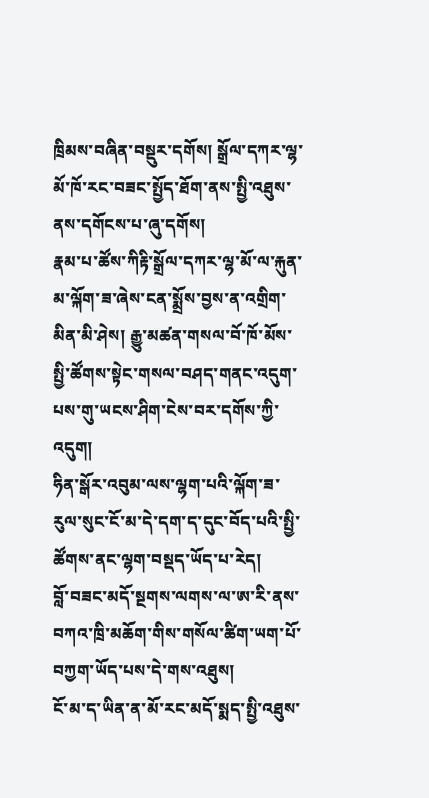ཁྲིམས་བཞིན་བསྡུར་དགོས། སྒྲོལ་དཀར་ལྷ་མོ་ཁོ་རང་བཟང་སྤྱོད་ཐོག་ནས་སྤྱི་འཐུས་ནས་དགོངས་པ་ཞུ་དགོས།
རྣམ་པ་ཚོས་ཀིརྟི་སྒྲོལ་དཀར་ལྷ་མོ་ལ་རྐུན་མ་ལྐོག་ཟ་ཞེས་ངན་སྨྲོས་བྱས་ན་འགྲིག་མིན་མི་ཤེས། རྒྱུ་མཚན་གསལ་བོ་ཁོ་མོས་སྤྱི་ཚོགས་སྟེང་གསལ་བཤད་གནང་འདུག་པས་གུ་ཡངས་ཤིག་ངེས་བར་དགོས་ཀྱི་འདུག།
ཧིན་སྒོར་འབུམ་ལས་ལྷག་པའི་ལྐོག་ཟ་རུལ་སུང་ངོ་མ་དེ་དག་ད་དུང་བོད་པའི་སྤྱི་ཚོགས་ནང་ལྷག་བསྡད་ཡོད་པ་རེད།
བློ་བཟང་མདོ་སྔགས་ལགས་ལ་ཨ་རི་ནས་བཀའ་ཁྲི་མཆོག་གིས་གསོལ་ཚིག་ཡག་པོ་བཀྱག་ཡོད་པས་དེ་གས་འཐུས།
ངོ་མ་ད་ཡིན་ན་མོ་རང་མདོ་སྨད་སྤྱི་འཐུས་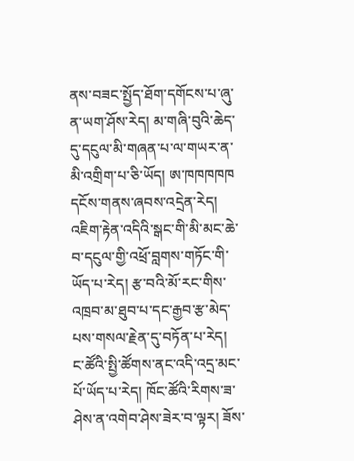ནས་བཟང་སྤྱོད་ཐོག་དགོངས་པ་ཞུ་ན་ཡག་ཤོས་རེད། མ་གཞི་བུའི་ཆེད་དུ་དངུལ་མི་གཞན་པ་ལ་གཡར་ན་མི་འགྲིག་པ་ཅི་ཡོད། ཨ་ཁཁཁཁཁ
དངོས་གནས་ཞབས་འདྲེན་རེད། འཇིག་རྟེན་འདིའི་སྒང་གི་མི་མང་ཆེ་བ་དངུལ་གྱི་འཕྲོ་བླགས་གཏོང་གི་ཡོད་པ་རེད། རྩ་བའི་མོ་རང་གིས་འཁྲབ་མ་ཐུབ་པ་དང་རྒྱབ་རྩ་མེད་པས་གསལ་རྗེན་དུ་བཏོན་པ་རེད།
ང་ཚོའི་སྤྱི་ཚོགས་ནང་འདི་འདྲ་མང་པོ་ཡོད་པ་རེད། ཁོང་ཚོའི་རིགས་ཟ་ཤེས་ན་འགེབ་ཤེས་ཟེར་བ་ལྟར། ཟོས་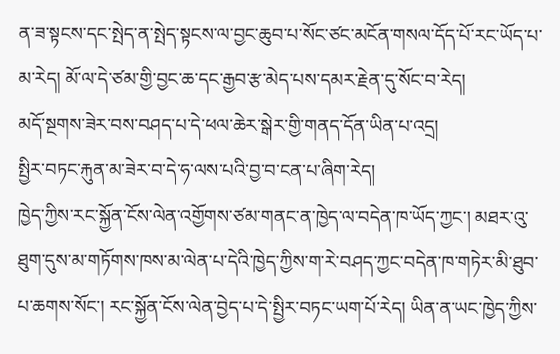ན་ཟ་སྟངས་དང་སྤེད་ན་སྤེད་སྟངས་ལ་བྱང་ཆུབ་པ་སོང་ཙང་མངོན་གསལ་དོད་པོ་རང་ཡོད་པ་མ་རེད། མོ་ལ་དེ་ཙམ་གྱི་བྱང་ཆ་དང་རྒྱབ་རྩ་མེད་པས་དམར་རྗེན་དུ་སོང་བ་རེད།
མདོ་སྔགས་ཟེར་བས་བཤད་པ་དེ་ཕལ་ཆེར་སྒེར་གྱི་གནད་དོན་ཡིན་པ་འདྲ།
སྤྱིར་བཏང་རྐུན་མ་ཟེར་བ་དེ་ཧ་ལས་པའི་བྱ་བ་ངན་པ་ཞིག་རེད།
ཁྱེད་ཀྱིས་རང་སྐྱོན་ངོས་ལེན་འགྱོགས་ཙམ་གནང་ན་ཁྱེད་ལ་བདེན་ཁ་ཡོད་ཀྱང་། མཐར་འུ་ཐུག་དུས་མ་གཏོགས་ཁས་མ་ལེན་པ་དེའི་ཁྱེད་ཀྱིས་ག་རེ་བཤད་ཀྱང་བདེན་ཁ་གཏེར་མི་ཐུབ་པ་ཆགས་སོང་། རང་སྐྱོན་ངོས་ལེན་བྱེད་པ་དེ་སྤྱིར་བཏང་ཡག་པོ་རེད། ཡིན་ན་ཡང་ཁྱེད་ཀྱིས་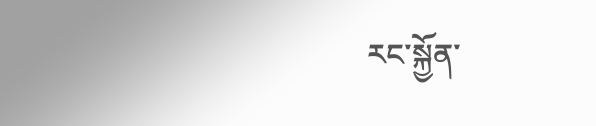རང་སྐྱོན་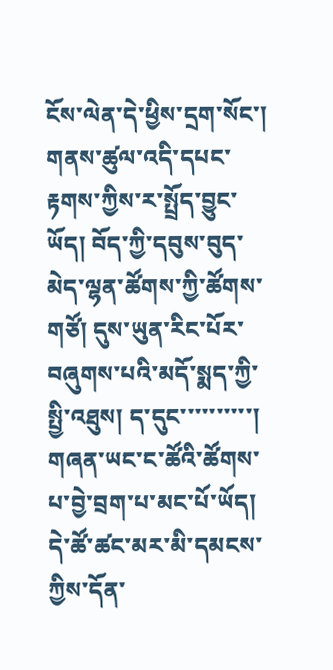ངོས་ལེན་དེ་ཕྱིས་དྲག་སོང་།
གནས་ཚུལ་འདི་དཔང་རྟགས་ཀྱིས་ར་སྤྲོད་བྱུང་ཡོད། བོད་ཀྱི་དབུས་བུད་མེད་ལྷན་ཚོགས་ཀྱི་ཚོགས་གཙོ། དུས་ཡུན་རིང་པོར་བཞུགས་པའི་མདོ་སྨད་ཀྱི་སྤྱི་འཐུས། ད་དུང་་་་་་་་་་།
གཞན་ཡང་ང་ཚོའི་ཚོགས་པ་བྱེ་བྲག་པ་མང་པོ་ཡོད། དེ་ཚོ་ཚང་མར་མི་དམངས་ཀྱིས་དོན་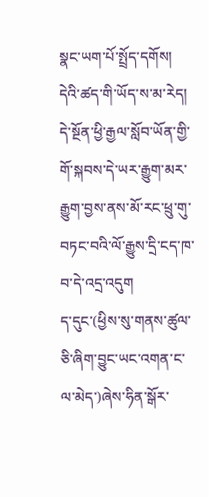སྣང་ཡག་པོ་སྤྲོད་དགོས།
དེའི་ཚད་གི་ཡོད་ས་མ་རེད། དེ་སྔོན་ཕྱི་རྒྱལ་སློབ་ཡོན་གྱི་གོ་སྐབས་དེ་ཡར་རྒྱུག་མར་རྒྱུག་བྱས་ནས་མོ་རང་ཕྲུ་གུ་བཏང་བའི་ལོ་རྒྱུས་དྲི་ངད་ཁ་བ་དེ་འདྲ་འདུག
ད་དུང་(ཕྱིས་སུ་གནས་ཚུལ་ཅི་ཞིག་བྱུང་ཡང་འགན་ང་ལ་མེད་)ཞེས་ཧིན་སྒོར་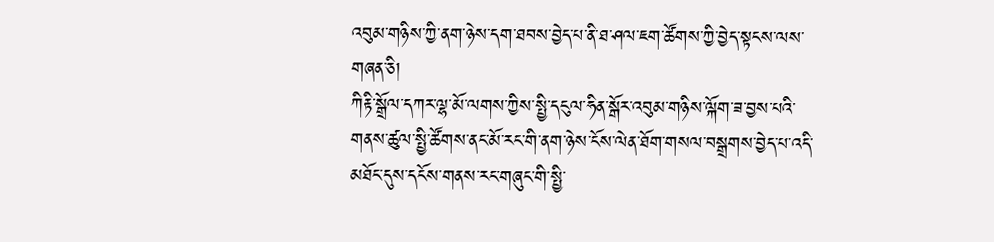འབུམ་གཉིས་ཀྱི་ནག་ཉེས་དག་ཐབས་བྱེད་པ་ནི་ཐ་ཤལ་ཇག་ཚོགས་ཀྱི་བྱེད་སྟངས་ལས་གཞན་ཅི།
ཀིརྟི་སྒྲོལ་དཀར་ལྷ་མོ་ལགས་ཀྱིས་སྤྱི་དངུལ་ཧིན་སྒོར་འབུམ་གཉིས་ལྐོག་ཟ་བྱས་པའི་གནས་ཚུལ་སྤྱི་ཚོགས་ནང་མོ་རང་གི་ནག་ཉེས་ངོས་ལེན་ཐོག་གསལ་བསྒྲགས་བྱེད་པ་འདི་མཐོང་དུས་དངོས་གནས་རང་གཞུང་གི་སྤྱི་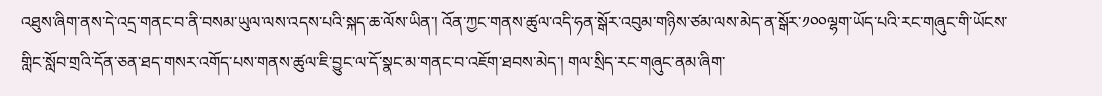འཐུས་ཞིག་ནས་དེ་འདྲ་གནང་བ་ནི་བསམ་ཡུལ་ལས་འདས་པའི་སྐད་ཆ་ལོས་ཡིན་། འོན་ཀྱང་གནས་ཚུལ་འདི་ཧན་སྒོར་འབུམ་གཉིས་ཙམ་ལས་མེད་ན་སྒོར་༡༠༠ལྷག་ཡོད་པའི་རང་གཞུང་གི་ཡོངས་གླིང་སློབ་གྲའི་དོན་ཅན་ཐད་གསར་འགོད་པས་གནས་ཚུལ་ཇི་བྱུང་ལ་དོ་སྣང་མ་གནང་བ་འཇོག་ཐབས་མེད་། གལ་སྲིད་རང་གཞུང་ནམ་ཞིག་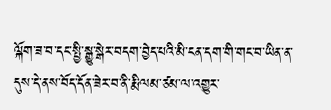ལྐོག་ཟ་བ་དང་སྤྱི་སྒྱུ་སྒེར་བདག་བྱེད་པའི་མི་ངན་དག་གི་གང་བ་ཡིན་ན་དུས་དེ་ནས་བོད་དོན་ཟེར་བ་ནི་རྨི་ལམ་ཙམ་ལ་འགྱུར་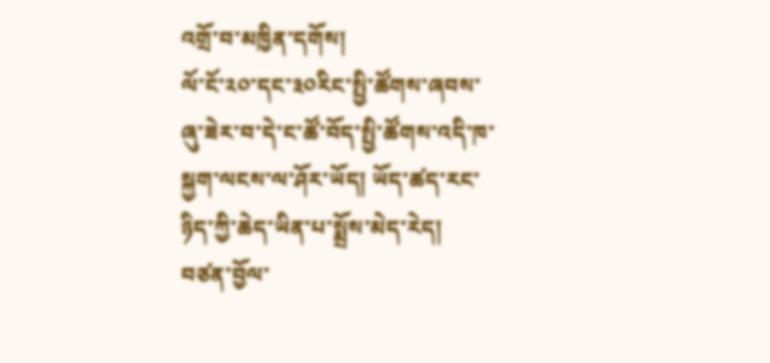འགྲོ་བ་མཁྱིན་དགོས།
ལོ་ངོ་༢༠་དང་༣༠རིང་སྤྱི་ཚོགས་ཞབས་ཞུ་ཟེར་བ་དེ་ང་ཚོ་བོད་སྤྱི་ཚོགས་འདི་ཁ་སྐྱག་ལངས་ལ་ཤོར་ཡོད། ཡོད་ཚད་རང་ཉིད་ཀྱི་ཆེད་ཡིན་པ་སྨྲོས་མེད་རེད།
བཙན་བྱོལ་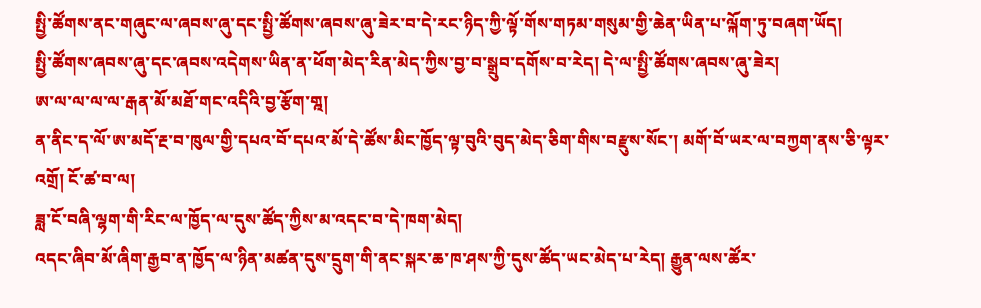སྤྱི་ཚོགས་ནང་གཞུང་ལ་ཞབས་ཞུ་དང་སྤྱི་ཚོགས་ཞབས་ཞུ་ཟེར་བ་དེ་རང་ཉིད་ཀྱི་ལྟོ་གོས་གཏམ་གསུམ་གྱི་ཆེན་ཡིན་པ་ལྐོག་ཏུ་བཞག་ཡོད།
སྤྱི་ཚོགས་ཞབས་ཞུ་དང་ཞབས་འདེགས་ཡིན་ན་ཕོག་མེད་རིན་མེད་ཀྱིས་བྱ་བ་སྒྲུབ་དགོས་བ་རེད། དེ་ལ་སྤྱི་ཚོགས་ཞབས་ཞུ་ཟེར།
ཨ་ལ་ལ་ལ་ལ་རྒན་མོ་མཐོ་གང་འདིའི་བྱ་རྩོག་གྰ།
ན་ནིང་ད་ལོ་ཨ་མདོ་རྔ་བ་ཁུལ་གྱི་དཔའ་བོ་དཔའ་མོ་དེ་ཚོས་མིང་ཁྱོད་ལྟ་བུའི་བུད་མེད་ཅིག་གིས་བརྫུས་སོང་། མགོ་བོ་ཡར་ལ་བཀྱག་ནས་ཅི་ལྟར་འགྲོ། ངོ་ཚ་བ་ལ།
ཟླ་ངོ་བཞི་ལྷག་གི་རིང་ལ་ཁྱོད་ལ་དུས་ཚོད་ཀྱིས་མ་འདང་བ་དེ་ཁག་མེད།
འདང་ཞིབ་མོ་ཞིག་རྒྱབ་ན་ཁྱོད་ལ་ཉིན་མཚན་དུས་དྲུག་གི་ནང་སྐར་ཆ་ཁ་ཤས་ཀྱི་དུས་ཚོད་ཡང་མེད་པ་རེད། རྒྱུན་ལས་ཚོར་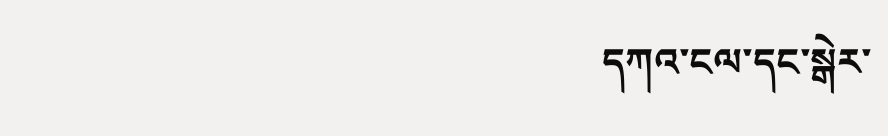དཀའ་ངལ་དང་སྒེར་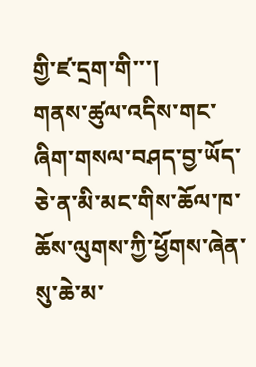གྱི་ཛ་དྲག་གི་་་།
གནས་ཚུལ་འདིས་གང་ཞིག་གསལ་བཤད་བྱ་ཡོད་ཅེ་ན་མི་མང་གིས་ཆོལ་ཁ་ཆོས་ལུགས་ཀྱི་ཕྱོགས་ཞེན་སུ་ཆེ་མ་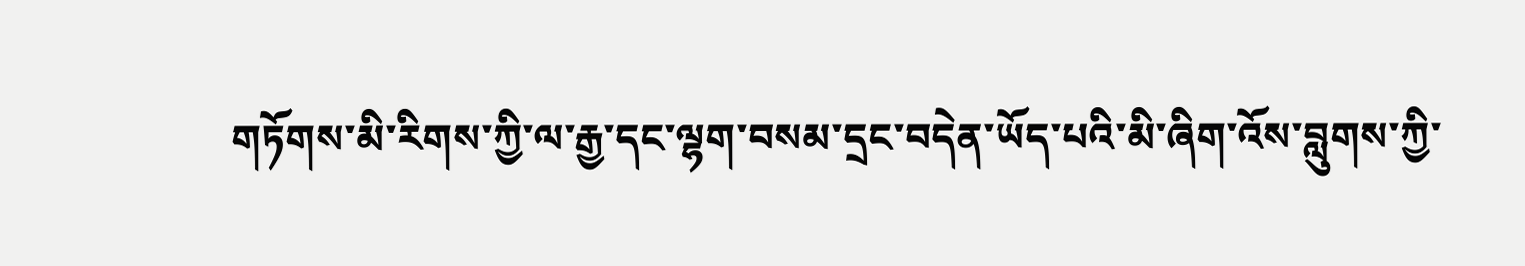གཏོགས་མི་རིགས་ཀྱི་ལ་རྒྱ་དང་ལྷག་བསམ་དྲང་བདེན་ཡོད་པའི་མི་ཞིག་འོས་བླུགས་ཀྱི་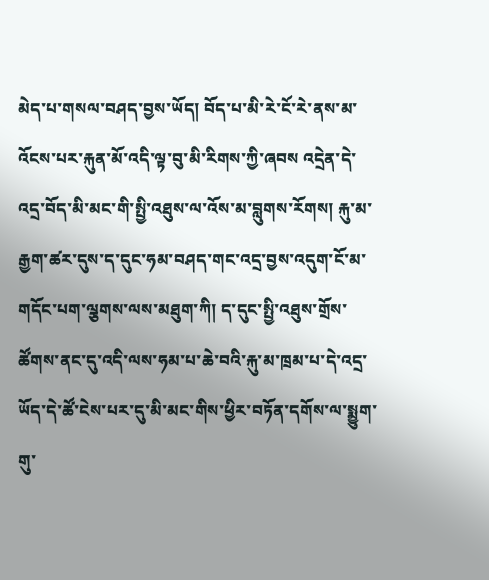མེད་པ་གསལ་བཤད་བྱས་ཡོད། བོད་པ་མི་རེ་ངོ་རེ་ནས་མ་འོངས་པར་རྐུན་མོ་འདི་ལྟ་བུ་མི་རིགས་ཀྱི་ཞབས འདྲེན་དེ་འདྲ་བོད་མི་མང་གི་སྤྱི་འཐུས་ལ་འོས་མ་བླུགས་རོགས། རྐུ་མ་རྒྱག་ཚར་དུས་ད་དུང་ཧམ་བཤད་གང་འདྲ་བྱས་འདུག་ངོ་མ་གདོང་པག་ལྕགས་ལས་མཐུག་ཀི། ད་དུང་སྤྱི་འཐུས་གྲོས་ཚོགས་ནང་དུ་འདི་ལས་ཧམ་པ་ཆེ་བའི་རྐུ་མ་ཁྲམ་པ་དེ་འདྲ་ཡོད་དེ་ཚོ་ངེས་པར་དུ་མི་མང་གིས་ཕྱིར་བཏོན་དགོས་ལ་སྨྱུག་གུ་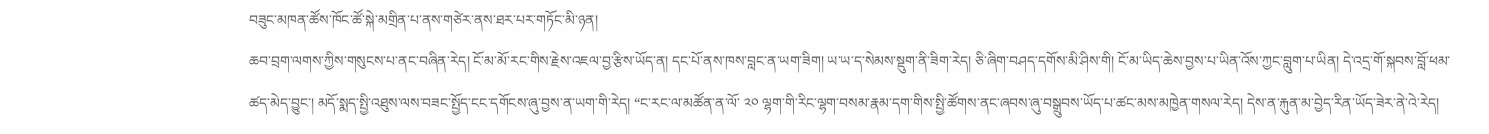བཟུང་མཁན་ཚོས་ཁོང་ཚོ་སྐེ་མགྲིན་པ་ནས་གཙེར་ནས་ཐར་པར་གཏོང་མི་ཉན།
ཆབ་བྲག་ལགས་ཀྱིས་གསུངས་པ་ནང་བཞིན་རེད། ངོ་མ་མོ་རང་གིས་རྗེས་འཇལ་བྱ་རྩིས་ཡོད་ན། དང་པོ་ནས་ཁས་བླང་ན་ཡག་ཟིག། ཡ་ཡ་ད་སེམས་སྡུག་ནི་ཟིག་རེད། ཅི་ཞིག་བཤད་དགོས་མི་ཤིས་གི། ངོ་མ་ཡིད་ཆེས་བྱས་པ་ཡིན་འོས་ཀྱང་བླུག་པ་ཡིན། དེ་འདྲ་གོ་སྐབས་བློ་ཕམ་ཚད་མེད་བྱུང་། མདོ་སྨད་སྤྱི་འཐུས་ལས་བཟང་སྤྱོད་ངང་དགོངས་ཞུ་བྱས་ན་ཡག་གི་རེད། “ང་རང་ལ་མཚོན་ན་ལོ་ ༢༠ ལྷག་གི་རིང་ལྷག་བསམ་རྣམ་དག་གིས་སྤྱི་ཚོགས་ནང་ཞབས་ཞུ་བསྒྲུབས་ཡོད་པ་ཚང་མས་མཁྱེན་གསལ་རེད། དེས་ན་རྐུན་མ་བྱེད་རིན་ཡོད་ཟེར་ནེ་འེ་རེད།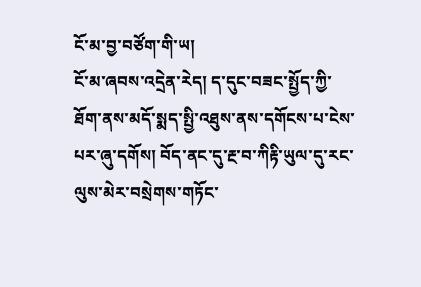ངོ་མ་བྱ་བཙོག་གི་ཡ།
ངོ་མ་ཞབས་འདྲེན་རེད། ད་དུང་བཟང་སྤྱོད་ཀྱི་ཐོག་ནས་མདོ་སྨད་སྤྱི་འཐུས་ནས་དགོངས་པ་ངེས་པར་ཞུ་དགོས། བོད་ནང་དུ་རྔ་བ་ཀིརྟི་ཡུལ་དུ་རང་ལུས་མེར་བསྲེགས་གཏོང་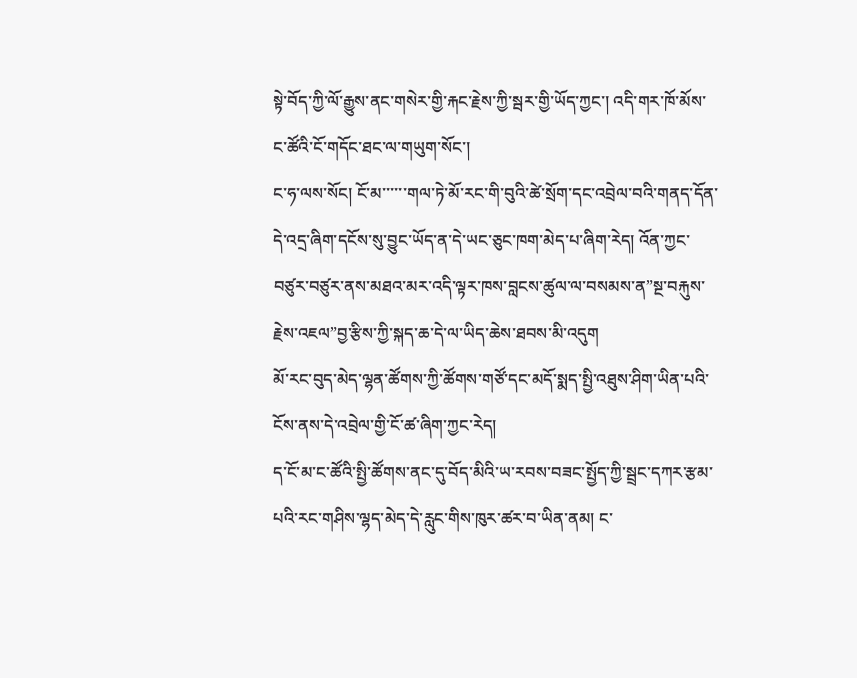སྟེ་བོད་ཀྱི་ལོ་རྒྱུས་ནང་གསེར་གྱི་རྐང་རྗེས་ཀྱི་སྦར་གྱི་ཡོད་ཀྱང་། འདི་གར་ཁོ་མོས་ང་ཚོའི་ངོ་གདོང་ཐང་ལ་གཡུག་སོང་།
ང་ཧ་ལས་སོང། ངོ་མ་་་་་་གལ་ཏེ་མོ་རང་གི་བུའི་ཚེ་སྲོག་དང་འབྲེལ་བའི་གནད་དོན་དེ་འདྲ་ཞིག་དངོས་སུ་བྱུང་ཡོད་ན་དེ་ཡང་ཅུང་ཁག་མེད་པ་ཞིག་རེད། འོན་ཀྱང་བཙུར་བཙུར་ནས་མཐའ་མར་འདི་ལྟར་ཁས་བླངས་ཚུལ་ལ་བསམས་ན”སྔ་བརྐུས་རྗེས་འཇལ”བྱ་རྩིས་ཀྱི་སྐད་ཆ་དེ་ལ་ཡིད་ཆེས་ཐབས་མི་འདུག
མོ་རང་བུད་མེད་ལྷན་ཚོགས་ཀྱི་ཚོགས་གཙོ་དང་མདོ་སྨད་སྤྱི་འཐུས་ཤིག་ཡིན་པའི་ངོས་ནས་དེ་འབྲེལ་གྱི་ངོ་ཚ་ཞིག་ཀྱང་རེད།
ད་ངོ་མ་ང་ཚོའི་སྤྱི་ཚོགས་ནང་དུ་བོད་མིའི་ཡ་རབས་བཟང་སྤྱོད་ཀྱི་སྦྲང་དཀར་རྩམ་པའི་རང་གཤིས་ལྷད་མེད་དེ་རླུང་གིས་ཁུར་ཚར་བ་ཡིན་ནམ། ང་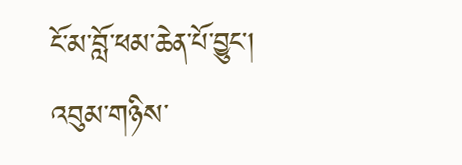ངོ་མ་བློ་ཕམ་ཆེན་པོ་བྱུང།
འབུམ་གཉིས་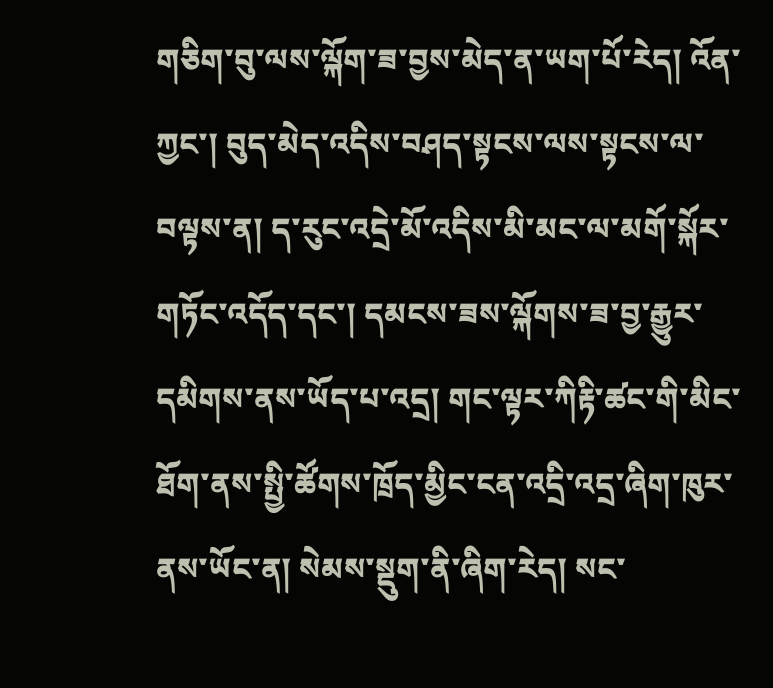གཅིག་བུ་ལས་ལྐོག་ཟ་བྱས་མེད་ན་ཡག་པོ་རེད། འོན་ཀྱང་། བུད་མེད་འདིས་བཤད་སྟངས་ལས་སྟངས་ལ་བལྟས་ན། ད་རུང་འདྲེ་མོ་འདིས་མི་མང་ལ་མགོ་སྐོར་གཏོང་འདོད་དང་། དམངས་ཟས་ལྐོགས་ཟ་བྱ་རྒྱུར་དམིགས་ནས་ཡོད་པ་འདྲ། གང་ལྟར་ཀིརྟི་ཚང་གི་མིང་ཐོག་ནས་སྤྱི་ཚོགས་ཁྲོད་མྱིང་ངན་འདྲི་འདྲ་ཞིག་ཁུར་ནས་ཡོང་ན། སེམས་སྡུག་ནི་ཞིག་རེད། སང་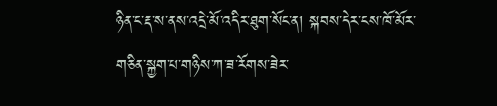ཉིན་ང་རྡ་ས་ནས་འདྲེ་མོ་འདིར་ཐུག་སོང་ན། སྐབས་དེར་ངས་ཁོ་མོར་གཅིན་སྐྱག་པ་གཉིས་ཀ་ཟ་རོགས་ཟེར་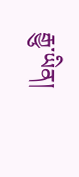རྒྱུ་ཡིན།